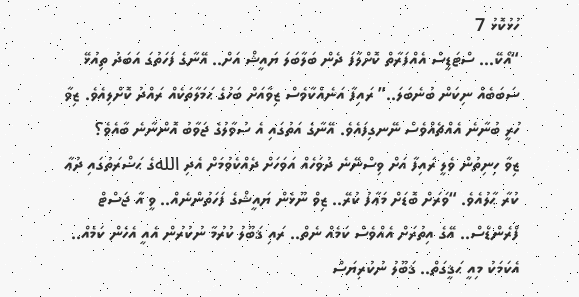ހުޅުކޮޅު 7
“އޯކޭ… ސްޓަޑީސް އެއްފަރާތް ކޮށްލާފަ ދެން ބަލާބަލަ ޔައީޝް އަށް.. އޭނާގެ ފަހަތުގަ އަބަދު ތިއުޅޭ ސަބަބެއް ނިކަން ބުނެބަލަ..” ރައިފާ އަނެއްކާވެސް ޒިވާއަށް ބަހުގެ ޙަމަލާތަކެއް ރައްދު ކޮށްލިއެވެ. ޒިވާ ހުރީ ބުނާނެ އެއްޗެއްވެސް ނޭނގިފައެވެ. އޭނާގެ އަތުގައި އެ ސުވާލުގެ ޖަވާބު އޮންނާނެ ބާއެވެ؟
ޒިވާ ހިނިތުން ވެލީ ރައިފާ އަށް ވިސްނޭނެ ދުވަހެއް އަވަހަށް ދެއްކެވުމަށް އެދި اللهގެ ޙަޟްރަތުގައި ދުޢާ ކުރާ ޙާލުއެވެ. “ވަރަށް ބޮޑަށް މަޢާފު ކުރޭ.. ޒިވް ނޫޅެން ޔައީޝްގެ ފަހަތުންނެއް.. ވީ އާ ޖަސްޓް ފްރެންޑްސް.. އޭގެ އިތުރަށް އެއްވެސް ކަމެއް ނެތް.. ރައި ޤަބޫލު ކުރުމާ ނުކުރުން އެއީ އެހެން ކަމެއް.. އެކަމަކު މިއީ ޙަޤީގަތް.. ޤަބޫލު ނުކުރިޔަސް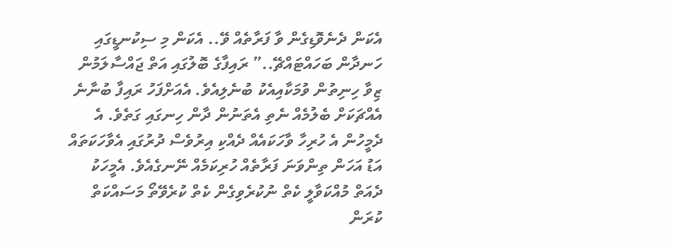އެކަން ދެނެވޮޑިގެން ވާ ފަރާތެއް ވޭ.. އެކަން މި ސިކުނޑީގައި ހަނދާން ބަހައްޓައްޗޭ..” ރައިފާގެ ބޮލުގައި އަތް ޖައްސާލަމުން ޒިވާ ހިނިތުން ވުމަކާއިއެކު ބުނެލިއެވެ. އެއަށްފަހު ރައިފާ ބުނާނެ އެއްޗަކަށް ބެލުމެއް ނެތި އެތަނުން ދާން ހިނގައި ގަތެވެ. އެ ދެމީހުން އެ ހުރިހާ ވާހަކައެއް ދެއްކި އިރުވެސް ދުރުގައި އެވާހަކަތައް އަޑު އަހަން ތިންވަނަ ފަރާތެއް ހުރިކަމެއް ނޭނގެއެވެ. އެމީހަކު ދެއަތް މުއްކަވާލީ ކެތް ނުކުރެވިގެން ކެތް ކުރެވޭތޯ މަސައްކަތް ކުރަން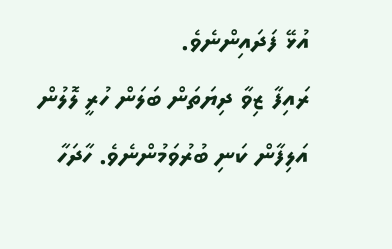އުޅޭ ފަދައިންނެވެ.
ރައިފާ ޒިވާ ދިޔަތަން ބަލަން ހުރީ ލޮލުން އަލިފާން ކަނި ބުރުވަމުންނެވެ. ހާދަހާ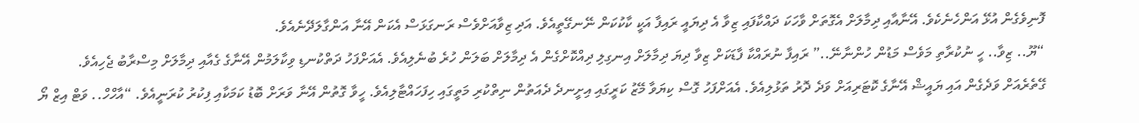ފޮނިވެގެން އުޅޭ އަންހެނެކެވެ. އޭނާއާއި ދިމާލަށް އެގޮތަށް ވާހަކަ ދައްކާފައި ޒިވާ އެ ދިޔައީ ރައިފާ އަކީ ކާކުކަން ނޭނގޭތީއެވެ. އަދި ޒިވާއަށްވެސް ރަނގަޅަސް އެކަން އޭނާ އަންގާލަދޭނެއެވެ.
“ޔޫ.. ޒިވާ.. ހީ ނުކުރާތި މަވެސް މަޑުން ހުންނާނޭ..” ރައިފާ ނުރައްކާ ފާޑަކަށް ޒިވާ ދިޔަ ދިމާލަށް އިނގިލި ދިއްކޮށްގެން އެ ދިމާލަށް ބަލަން ހުރެ ބުނެލިއެވެ. އެއަށްފަހު ދަތްކުނޑި ވިކާލަމުން އޭނާގެ ގެއާއި ދިމާލަށް މިސްރާބު ޖެހިއެވެ.
ގޭތެރެއަށް ވަދެގެން އައި ޔައީޝް އޭނާގެ ކޮޓަރިއަށް ވަދެ ދޮރު ތަޅުލިއެވެ. އެއަށްފަހު ގޮސް ކިޔަވާ މޭޒު ކަރީގައި އިށީނދެ ދެއަތުން ނިތްކުރި މަތީގައި ހިފަހައްޓާލިއެވެ. ހީވާ ގޮތުން އޭނާ ވަރަށް ބޮޑު ކަމަކާއި ފިކުރު ކުރަނީއެވެ. “އާހްހް.. ވަޓް އިޒް ޔޯ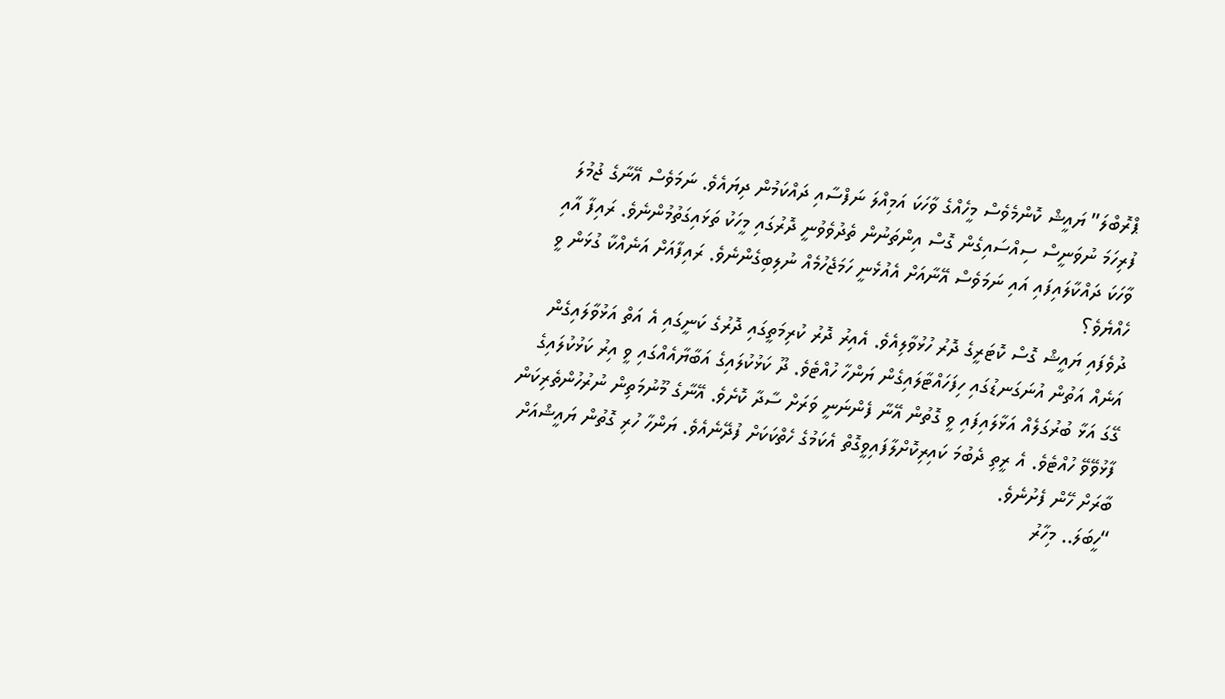ޕްރޮބްލަ” ޔައީޝް ކޮންމެވެސް މީހެއްގެ ވާހަކަ އަމިއްލަ ނަފްސާއި ދައްކަމުން ދިޔައެވެ. ނަމަވެސް އޭނާގެ ޖުމުލަ ފުރިހަމަ ނުވަނީސް ސިއްސައިގެން ގޮސް އިންތަނުން ތެދުވެވުނީ ދޮރުގައި މީހަކު ތަޅައިގަތުމުންނެވެ. ރައިފާ އާއި ވާހަކަ ދައްކާލައިފައި އައި ނަމަވެސް އޭނާއަށް އެއުޅެނީ ހަމަޖެހުމެއް ނުލިބިގެންނެވެ. ރައިފާއަށް އަނެއްކާ ގުޅަން ވީ ހެއްޔެވެ؟
ދުވެފައި ޔައީޝް ގޮސް ކޮޓަރީގެ ދޮރު ހުޅުވާލިއެވެ. އެއިރު ދޮރު ކުރިމަތީގައި ދޮރުގެ ކަނީގައި އެ އަތް އަޅުވާލައިގެން އަނެއް އަތުން އުނަގަނޑުގައި ހިފަހައްޓާލައިގެން ޔަންހާ ހުއްޓެވެ. ދޫ ކަޅުކުލައިގެ އަބާޔާއެއްގައި ވީ އިރު ކަޅުކުލައިގެ ގޭގަ އަޅާ ބުރުގަލެއް އަޅާލައިފައި ވީ ގޮތުން އޭނާ ފެންނަނީ ވަރަށް ސާދާ ކޮށެވެ. އޭނާގެ މޫނުމަތިން ނުރުހުންތެރިކަން ފާޅުވޭވޭ ހުއްޓެވެ. އެ ރީތި ދެބުމަ ކައިރިކޮށްލާފައިވީގޮތް އެކަމުގެ ހެތްކަކަށް ފުދޭނެއެވެ. ޔަންހާ ހުރި ގޮތުން ޔައީޝްއަށް ބާރަށް ހޭން ފެށުނެވެ.
“ހީބަލަ.. މިހާރު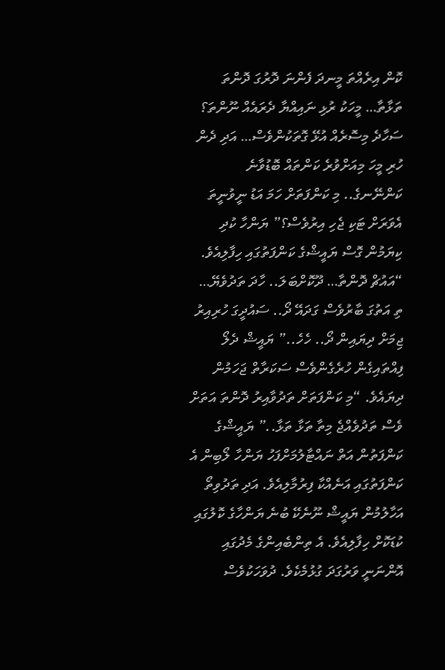ކޮން އިރެއްތަ މީނދަ ފެންނަ ދޮރުގަ ދޮންތަ ތަޅާތާ… މީހަކު ރުޅި ނައިއްޔާ ދެރައެއް ނޫންތަ؟ ސަހާދެ މިސޮރެއް އުޅޭ ގޮތަކުންވެސް… އަދި ދެން ހުރި މީހަ މިއަށްވުރެ ކަންތައް ބޮޑުވާނެ ކަންނޭނގެ.. މި ކަންފަތަށް ހަމަ އަޑު ނީވުނީތަ އެވަރަށް ޓަކި ޖެހި އިރުވެސް؟” ޔަންހާ ކުދި ކިޔަމުން ގޮސް ޔައީޝްގެ ކަންފަތުގައި ހިފާލިއެވެ.
“އައުޗް ދޮންތާ… ދޫކޮށްބަލަ.. ހާދަ ތަދުވެޔޭ… ތި އަތުގަ ބާރުވެސް ގަދައޭ ދޯ.. ސައުދީގަ ހުރިއިރު ޖިމަށް ދިޔައިން ދޯ.. ހެހެ..” ޔައީޝް ދެލޯ ފިއްތައިގެން ހުރެގެންވެސް ސަކަރާތް ޖަހަމުން ދިޔައެވެ. “މި ކަންފަތަށް ތަދުވާއިރު ދޮންތަ އަތަށް ވެސް ތަދުވެއްޖެ މިތާ ތަޅާ ތަޅާ..” ޔައީޝްގެ ކަންފަތުން އަތް ނައްޓާލުމަށްފަހު ޔަންހާ ލޯބިން އެ ކަންފަތުގައި އަނެއްކާ ފިރުމާލިއެވެ. އަދި ތަދުވިތޯ އަހާލުމުން ޔައީޝް ނޫނެކޭ ބުނެ ޔަންހާގެ ކޮލުގައި ކުޑަކޮށް ހިފާލިއެވެ. އެ ތިންބެއިންގެ މެދުގައި އޮންނަނީ ވަރުގަދަ ގުޅުމެކެވެ. ދުވަހަކުވެސް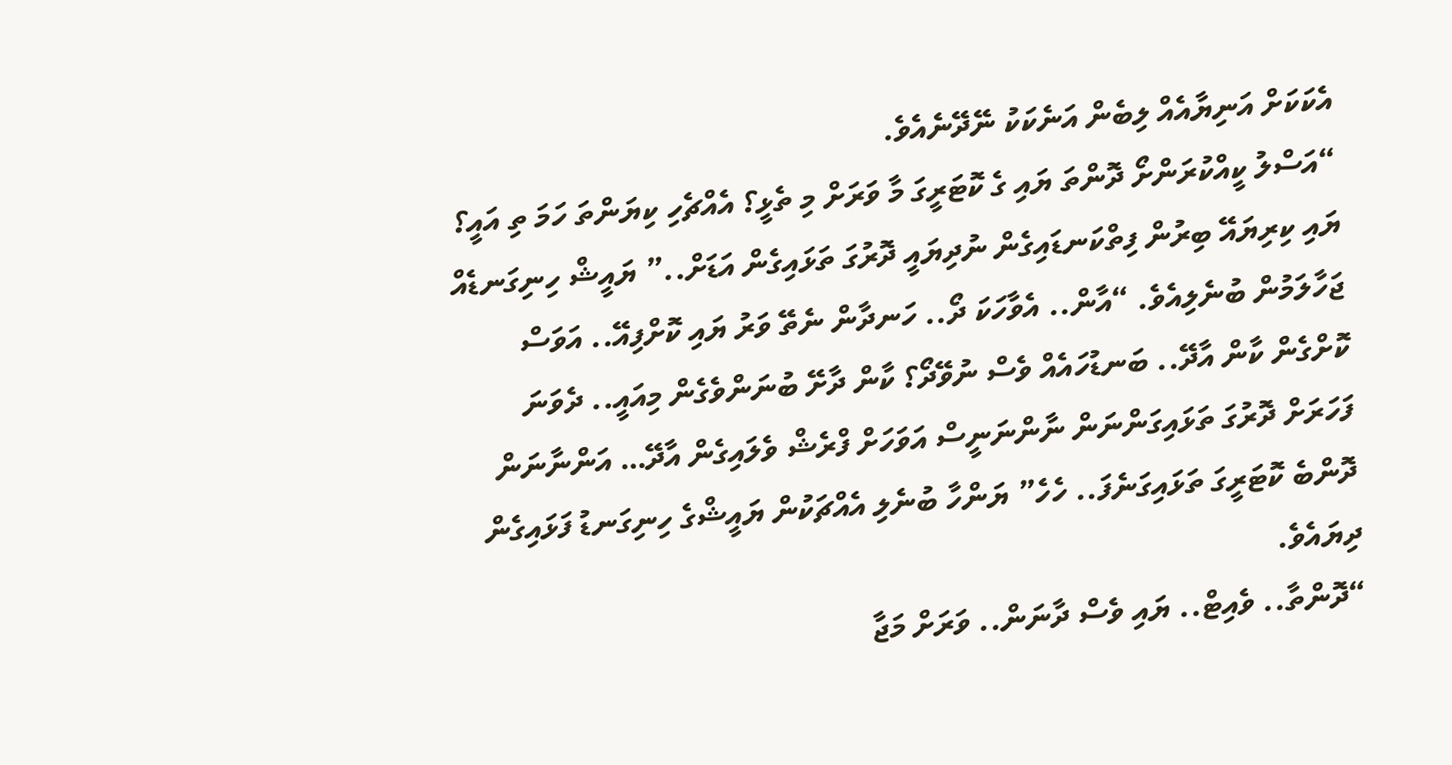އެކަކަށް އަނިޔާއެއް ލިބެން އަނެކަކު ނޭދޭނެއެވެ.
“އަސްލު ކީއްކުރަންށޯ ދޮންތަ ޔައި ގެ ކޮޓަރީގަ މާ ވަރަށް މި ތެޅީ؟ އެއްޗެހި ކިޔަންތަ ހަމަ ތި އައީ؟ ޔައި ކިރިޔައޭ ބިރުން ފިތްކަނޑައިގެން ނުދިޔައީ ދޮރުގަ ތަޅައިގެން އަޑަށް..” ޔައީޝް ހިނިގަނޑެއް ޖަހާލަމުން ބުނެލިއެވެ. “އާން.. އެވާހަކަ ދޯ.. ހަނދާން ނެތޭ ވަރު ޔައި ކޮށްފިއޭ.. އަވަސް ކޮށްގެން ކާން އާދޭ.. ބަނޑުހައެއް ވެސް ނުވޭދޯ؟ ކާން ދާށޭ ބުނަންވެގެން މިއައީ.. ދެވަނަ ފަހަރަށް ދޮރުގަ ތަޅައިގަންނަން ނާންނަނީސް އަވަހަށް ފްރެޝް ވެލައިގެން އާދޭ… އަންނާނަން ދޮންބެ ކޮޓަރީގަ ތަޅައިގަނެފަ.. ހެހެ” ޔަންހާ ބުނެލި އެއްޗަކުން ޔައީޝްގެ ހިނިގަނޑު ފަޅައިގެން ދިޔައެވެ.
“ދޮންތާ.. ވެއިޓް.. ޔައި ވެސް ދާނަން.. ވަރަށް މަޖާ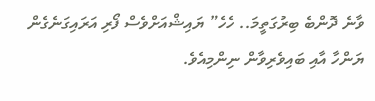ވާނެ ދޮންބެ ބިރުގަތީމަ.. ހެހެ” ޔައިޝްއަށްވެސް ފޯރި އަރައިގަނެގެން ޔަންހާ އާއި ބައިވެރިވާން ނިންމިއެވެ.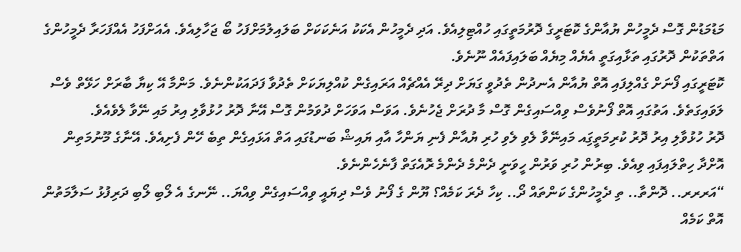މަޑުމަޑުން ގޮސް ދެމީހުން ޔުއާންގެ ކޮޓަރީގެ ދޮރުމަތީގައި ހުއްޓިލިއެވެ. އަދި ދެމީހުން އެކަކު އަނެކަކަށް ބަލައިލުމަށްފަހު ބޯ ޖަހާލިއެވެ. އެއަށްފަހު އެއްފަހަރާ ދެމީހުންގެ އަތްތަކުން ދޮރުގައި ތަޅާއިގަތީ އެޔެއް މިޔެއް ބަލައިފައެއް ނޫނެވެ.
ކޮޓަރީގައި ފޯނަށް ގެއްލިފައި އޮތް ޔުއާން އެނދުން ތެދުވީ ގަޔަށް ދިރޭ އެއްޗެއް އަރައިގެން ކުއްލިޔަކަށް ތެދުވާ ފަދައަކުންނެވެ. މަންމާ އޭ ކިޔާ ބާރަށް ހަޅޭތް ވެސް ލަވައިގަތެވެ. އަތުގައި އޮތް ފޯނުވެސް ވިއްސައިގެން ގޮސް މާ ދުރަށް ޖެހުނެވެ. އަވަސް އަވަހަށް ދުވަމުން ގޮސް އޭނާ ދޮރު ހުޅުވާލި އިރު މައި ނޭވާ ލެވެއެވެ.
ދޮރު ހުޅުވާލި އިރު ދޮރު ކުރިމަތީގަިއ މައިނޭވާ ލެވި ލެވި ހުރި ޔުއާން ފެނި ޔަންހާ އާއި ޔައިޝް ބަނޑުގައި އަތް އަޅައިގެން ތިބެ ހޭން ފެށިއެވެ. އޭނާގެ މޫނުމަތިން އޮށްދާ ހިތްލައިފައި ވިއެވެ. ބިރުން ހުރި ވަރުން ހީވަނީ ދެންމެ ދެންމެ ރޮއެގަތް ފާނެހެންނެވެ.
“އަރރރ.. ދޮންތާ.. ތި ދެމީހުންގެ ކަންތައް ދޯ.. ކިހާ ދެރަ ކަމެއް؟ ޔޫން ގެ ފޯނު ވެސް ދިޔައީ ވިއްސައިގެން ވިއްޔަ.. ނޭނގެ އެ ލޯބި ލޯބި ދަރިފުޅު ސަލާމަތުން އޮތް ކަމެއް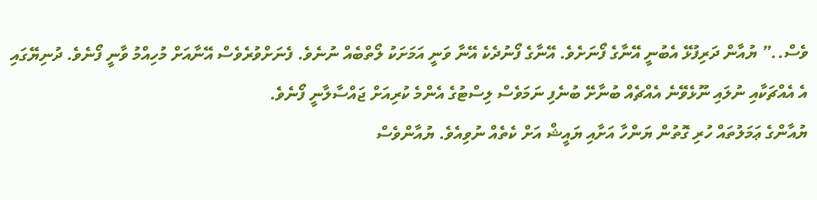ވެސް..” ޔުއާން ދަރިފުޅޭ އެބުނީ އޭނާގެ ފޯނަށެވެ. އޭނާގެ ފޯނުދެކެ އޭނާ ވަނީ އަމަށަކު ލޯތްބެއް ނުނެވެ. ފެނަށްވުރެވެސް އޭނާއަށް މުހިއްމު ވާނީ ފޯނެވެ. ދުނިޔޭގައި އެ އެއްޗަކާއި ނުލައި ނޫޅެވޭނެ އެއްޗެއް ބުނާށޭ ބުނެފި ނަމަވެސް ލިސްޓުގެ އެންމެ ކުރިއަށް ޖައްސާލާނީ ފޯނެވެ.
ޔުއާންގެ ޢަމަލުތައް ހުރި ގޮތުން ޔަންހާ އަށާއި ޔައީޝް އަށް ކެތެއް ނުވިއެވެ. ޔުއާންވެސް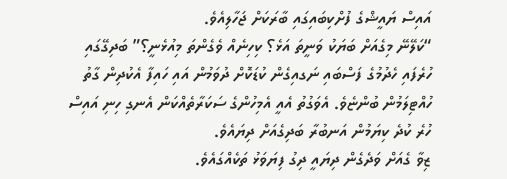އައިސް ޔައީޝްގެ ފުށްކިބައިގައި ބާރަކަށް ޖަހާލިއެވެ.
“ކަލޭނޭ މިގެއަށް ބަޔަކު ވަނީތަ އަޅެ؟ ކިހިނެއް ވެގެންތަ މިއުޅެނީ؟” ބަދިގޭގައި ހުރެފައި ހެދުމުގެ ފަސްބައި ނަގއިގެން ކުޑަކޮށް ދުވަމުން އައި ހައިފާ އެކުދިން ގާތު ހުއްޓިލަމުން ބުންޏެވެ. އެވަގުތު އެއީ އެމިހުންގެ ސަކަރާތެއްކަން އެނގި ހިނި އައިސް ހުރެ ކުދެ ކިޔަމުން އަނބުރާ ބަދިގެއަށް ދިޔައެވެ.
ޒިވާ ގެއަށް ވަދެގެން ދިޔައީ ދިގު ފިޔަވަޅު ތަކެއްގައެވެ.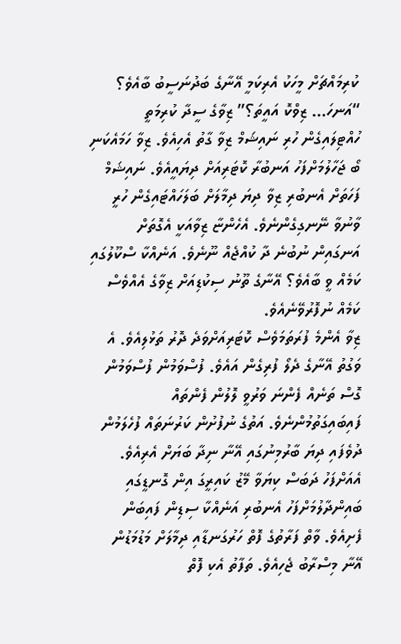ކުރިމައްޗަށް މީހަކު އެރިކަމީ އޭނާގެ ބަދުނަސީބު ބާއެވެ؟ “އަނހަ… ޒިވްކޮ އައީތަ؟” ޒިވާގެ ސީދާ ކުރިމަތީ ހުއްޓިލައިގެން ހުރި ނައިޝަމް ޒިވާ ގާތު އެހިއެވެ. ޒިވާ ހަމައެކަނި ބޯ ޖަހާލުމަށްފަހު އަނބުރާ ކޮޓަރިއަށް ދިޔައީއެވެ. ނައިޝަމް ފަހަތަށް އެނބުރި ޒިވާ ދިޔަ ދިމާލަށް ބަލަހައްޓައިގެން ހުރީ ވާނުވާ ނޭނގިގެންނެވެ. އެހެންޏާ ޒިވާއަކީ އެގޮތަށް އަނގައިން ނުބުނެ ދާ ކުއްޖެއް ނޫނެވެ. އަނެއްކާ ސްކޫލުގައި ކަމެއް ވީ ބާއެވެ؟ އޭނާގެ ތޫނު ސިކުޑިއަށް ޒިވާގެ އެއްވެސް ކަމެއް ނުފޮރުވޭނެއެވެ.
ޒިވާ އެންމެ ފުރަތަމަވެސް ކޮޓަރިއަށްވަދެ ދޮރު ތަޅުލިއެވެ. އެ ވަގުތު އޭނާގެ ދެލޯ ފުރިގެން އައެވެ. ފުސްވަމުން ފުސްވަމުން ގޮސް ތަނެއް ފެންނަ ވަރުވީ ލޮލުން ފެންތައް ފައިބައިގަތުމުންނެވެ. އަތުގެ ނުފުށުން ކަރުނަތައް ފުހެލަމުން ދުވެފައި ދިޔަ ބާރުމިނުގައި އޭނާ ނިދާ ބަޔަށް އެރިއެވެ. އެއަށްފަހު ދަބަސް ކިޔަވާ މޭޒު ކައިރީގަ އިން ގޮނޑީގައި ބައިންދާލުމަށްފަހު އެނބުރި އަނެއްކާ ސިޑިން ފައިބަން ފެށިއެވެ. ވާތް ފަރާތުގެ ފޮތް ހަރުގަނޑާއި ދިމާލަށް މަޑުމަޑުން އޭނާ މިސްރާބު ޖެހިއެވެ. ތަފާތު އެކި ފޮތް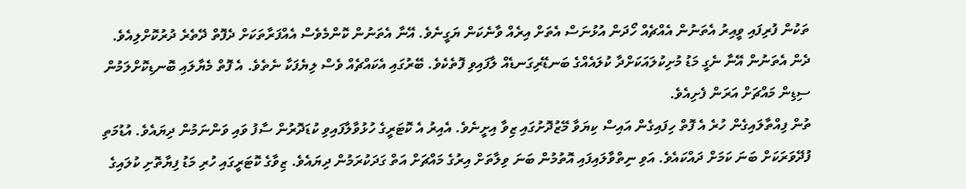ތަކުން ފުރިފައި ވީއިރު އެތަނުން އެއްޗެއް ހޯދަން އުޅުނަސް އެތަށް އިރެއް ވާނެކަން ޔަގީނެވެ. އޭނާ އެތަނުން ކޮންމެވެސް އެއްފަރާތަކަށް ދެފޮތް ދޭތެރެ ދުރުކޮށްލިއެވެ.
ދެން އެތަނުން އޭނާ ނެގީ މަޑު މުށިކުލައަކަށްދާ ކުލައެއްގެ ބަނޑޭރިގަނޑެއް ލާފައިވި ފޮތެކެވެ. ބޭރުގައި އެކައްޗެއް ވެސް ލިޔެފަކާ ނެތެވެ. އެ ފޮތް މެޔާލައި ބޮނޑިކޮށްލަމުން ސިޑިން މައްޗަށް އަރަން ފެށިއެވެ.
ތުން ފިއްތާލައިގެން ހުރެ އެ ފޮތް ހިފައިގެން އައިސް ކިޔަވާ މޭޒުދޮށުގައި ޒިވާ އިށީނެވެ. އެއިރު އެ ކޮޓަރީގެ ހުޅުވާލާފައިވި ކުޑަދޮރުން ސާފު ވައި ވަންނަމުން ދިޔައެވެ. އުޑުމަތި ފުދޭވަރަކަށް ބަނަ ކަމަށް ދައްކައެވެ. އަވި ނިތްވާލައިފައި އޮތުމުން ބަނަ ވިލާތަށް އިރުގެ މައްޗަށް އަތް ގަދަކުރަމުން ދިޔައެވެ. ޒިވާގެ ކޮޓަރީގައި ހުރި މަޑު ފިޔާތޮށި ކުލައިގެ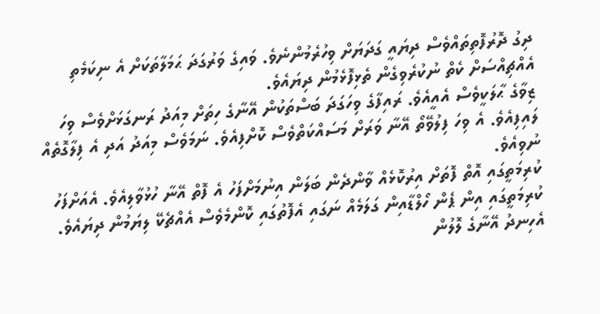ދިގު ދޮރުފޮތިތައްވެސް ދިޔައީ ގަދަޔަށް ވިހުރެމުންނެވެ. ވައިގެ ވަރުގަދަ ޙަމަލާތަކަށް އެ ނިކަމެތި އެއްޗިއްސަށް ކެތް ނުކުރެވިގެން ތެޅިފޮޅެމުން ދިޔައެވެ.
ޒިވާގެ ޙާލަކީވެސް އެއީއެވެ. ރައިފާގެ ވިހަގަދަ ބަސްތަކުން އޭނާގެ ހިތަށް މިއަދު ރަނގަޅަށްވެސް ވިހަ ލައިފިއެވެ. އެ ވިހަ ފިލުވޭތޯ އޭނާ ވަރަށް މަސައްކަތްވެސް ކޮށްފިއެވެ. ނަމަވެސް މިއަދު އަދި އެ ފިލާގޮތެއް ނުވިއެވެ.
ކުރިމަތީގައި އޮތް ފޮތަށް އިރުކޮޅެއް ވާންދެން ބަލަން އިނުމަށްފަހު އެ ފޮތް އޭނާ ހުޅުވާލިއެވެ. އެއަށްފަހު ކުރިމަތީގައި އިން ޕެން ހޯލްޑާއިން ގަލަމެއް ނަގައި އެފޮތުގައި ކޮންމެވެސް އެއްޗެކޭ ލިޔަމުން ދިޔައެވެ. އެހިނދު އޭނާގެ ލޮލުން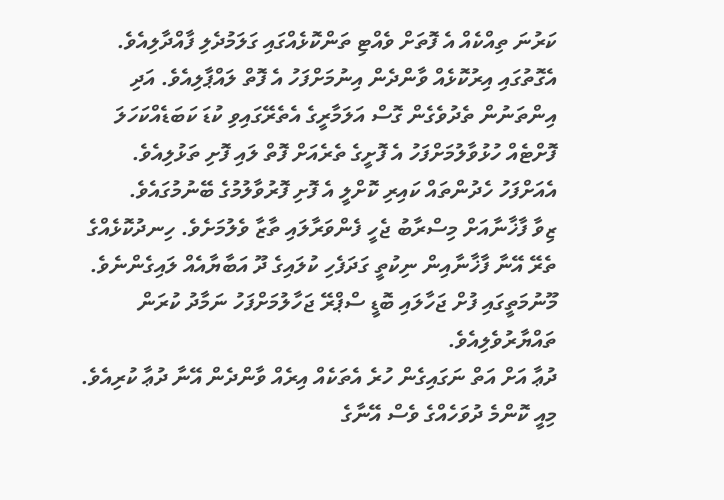ކަރުނަ ތިއްކެއް އެ ފޮތަށް ވެއްޓި ތަންކޮޅެއްގައި ގަލަމުދެލި ފާއްދާލިއެވެ. އެގޮތުގައި އިރުކޮޅެއް ވާންދެން އިނުމަށްފަހު އެ ފޮތް ލައްޕާލިއެވެ. އަދި އިންތަނުން ތެދުވެގެން ގޮސް އަލަމާރީގެ އެތެރޭގައިވި ކުޑަ ކަބަޑެއްކަހަލަ ފޮށްޓެއް ހުޅުވާލުމަށްފަހު އެ ފޮށީގެ ތެރެއަށް ފޮތް ލައި ފޮށި ތަޅުލިއެވެ. އެއަށްފަހު ހެދުންތައް ކައިރި ކޮށްލީ އެ ފޮށި ފޮރުވާލުމުގެ ބޭނުމުގައެވެ.
ޒިވާ ފާޚާނާއަށް މިސްރާބު ޖެހީ ފެންވަރާލައި ތާޒާ ވެލުމަށެވެ. ހިނދުކޮޅެއްގެ ތެރޭ އޭނާ ފާޚާނާއިން ނިކުތީ ގަދަފެހި ކުލައިގެ ދޫ އަބާޔާއެއް ލައިގެންނެވެ. މޫނުމަތީގައި ފުށް ޖަހާލައި ބޮޑީ ސްޕްރޭ ޖަހާލުމަށްފަހު ނަމާދު ކުރަން ތައްޔާރުވެލިއެވެ.
ދުޢާ އަށް އަތް ނަގައިގެން ހުރެ އެތަކެއް އިރެއް ވާންދެން އޭނާ ދުޢާ ކުރިއެވެ. މިއީ ކޮންމެ ދުވަހެއްގެ ވެސް އޭނާގެ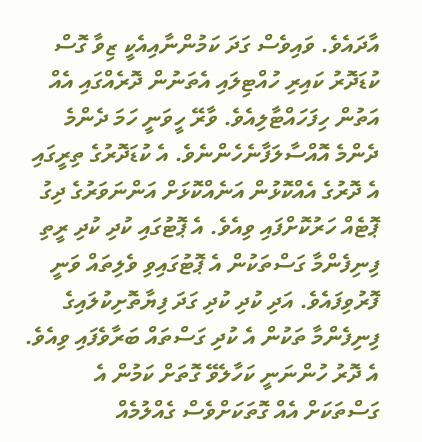އާދައެވެ. ވައިވެސް ގަދަ ކަމުންނާއިއެކީ ޒިވާ ގޮސް ކުޑަދޮރު ކައިރި ހުއްޓިލައި އެތަނުން ދޮރެއްގައި އެއް އަތުން ހިފަހައްޓާލިއެވެ. ވާރޭ ހީވަނީ ހަމަ ދެންމެ ދެންމެ އޮއްސާލަފާނެހެންނެވެ. އެ ކުޑަދޮރުގެ ތިރީގައި އެ ދޮރުގެ އެއްކޮޅުން އަނެއްކޮޅަށް އަންނަވަރުގެ ދިގު ޕޮޓެއް ހަރުކޮށްފައި ވިއެވެ. އެ ޕޮޓުގައި ކުދި ކުދި ރީތި ފިނިފެންމާ ގަސްތަކުން އެ ޕޮޓުގައިވި ވެލިތައް ވަނީ ފޮރުވިފައެވެ. އަދި ކުދި ކުދި ގަދަ ފިޔާތޮށިކުލައިގެ ފިނިފެންމާ ތަކުން އެ ކުދި ގަސްތައް ބަރާވެފައި ވިއެވެ. އެ ދޮރު ހުންނަނީ ކަހާލެވޭ ގޮތަށް ކަމުން އެ ގަސްތަކަށް އެއް ގޮތަކަށްވެސް ގެއްލުމެއް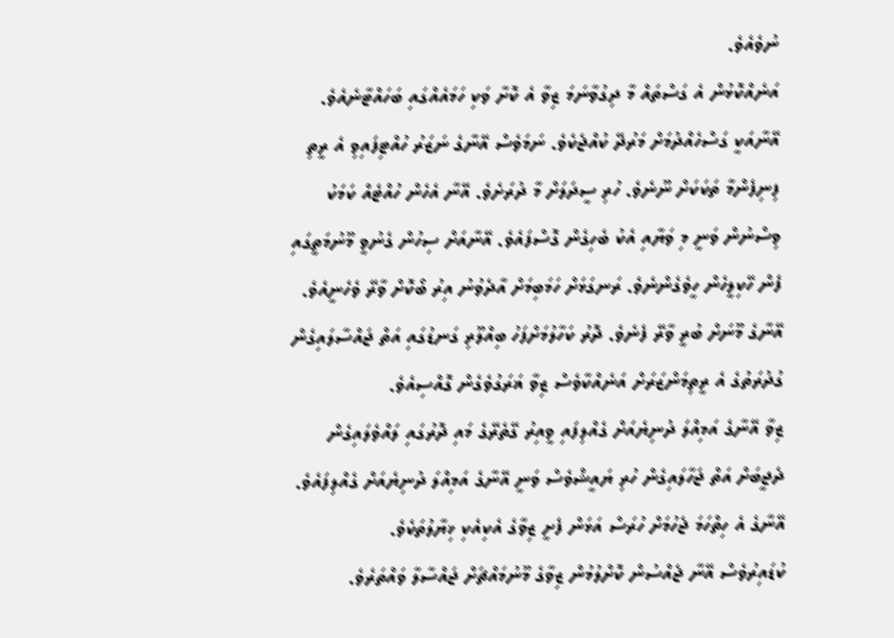ނުވެއެވެ.
އަނެއްކޮޅުން އެ ގަސްތައް މާ ދިގުވާނަމަ ޒިވާ އެ ކޮށާ ވަކި ހަމައެއްގައި ބަހައްޓާނެއެވެ. އޭނާއަކީ ގަސްހެއްދުމަށް މަރުދޭ ކުއްޖެކެވެ. ނަމަވެސް އޭނާގެ ނަޒަރު ހުއްޓިފައިވި އެ ރީތި ފިނިފެންމާ ތަކަކަށް ނޫނެވެ. ހުރި ސީދަލަށް މާ ދުރަށެވެ. އޭނާ އެހެން ހުއްޓެއް ކަމަކު ވިސްނުން ވަނީ މި ވަޔާއި އެކު ބެހިގެން ގޮސްފައެވެ. އޭނާއަށް ސިހުން ގެނުވީ މޫނުމަތީގައި ފެން ހޭކިލީހެން ހީވެގެންނެވެ. ރަނގަޅަށް ހަމަބިމަށް އާދެވުނު އިރު ބޯކޮށް ވާރޭ ވެހެނީއެވެ. އޭނާގެ މޫނަށް ބުރީ ވާރޭ ފެނެވެ. ދޮރު ކަހާލުމަށްފަހު ބިއްލޫރި ގަނޑުގައި އަތް ޖައްސާލައިގެން ގުދުރަތުގެ އެ ރީތިމަންޒަރަށް އަނެއްކާވެސް ޒިވާ ޣަރަގުވެގެން ގޮއްސިއެވެ.
ޒިވާ އޭނާގެ އަމިއްލަ ދުނިޔެއަށް ގެއްލިފައި ވީއިރު ގޭތެރޭގެ މައި ދޮރުގައި ލައްވެލައިގެން ދެޖީބަށް އަތް ޖަހާލައިގެން ހުރި ޔައީޝްވެސް ވަނީ އޭނާގެ އަމިއްލަ ދުނިޔެއަށް ގެއްލިފައެވެ. އޭނާގެ އެ ހިތްހަމަ ޖެހުމަށް ހުރަސް އަޅަން ފެށީ ޒިވާގެ އެކިއެކި ޚިޔާލުތަކެވެ.
ކުޑައިރުވެސް އޭނާ ޖެއްސުން ކޮށްލުމުން ޒިވާގެ މޫނުމައްޗަށް ޖައްސާލާ ވައްތަރެވެ.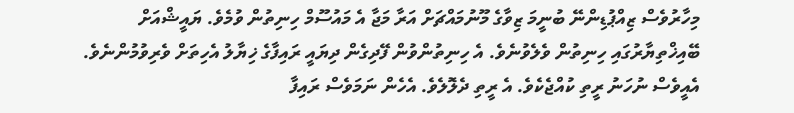މިހާރުވެސް ޒިއްޕުޑިންނޭ ބުނީމަ ޒިވާގެ މޫނުމައްޗަށް އަރާ މަޖާ އެ މައުސޫމް ހިނިތުން ވުމެވެ. ޔައީޝްއަށް ބޭއިޚްތިޔާރުގައި ހިނިތުން ވެލެވުނެވެ. އެ ހިނިތުންވުން ފޭދިގެން ދިޔައީ ރައިފާގެ ޚިޔާލު އެހިތަށް ވެރިވުމުންނެވެ. އެއީވެސް ނުހަނު ރީތި ކުއްޖެކެވެ. އެ ރީތި ދެލޮލެވެ. އެހެން ނަމަވެސް ރައިފާ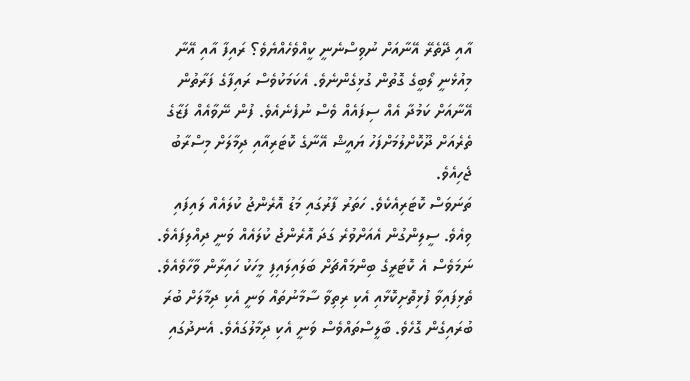އާއި ދޭތެރޭ އޭނާއަށް ނުވިސްނެނީ ކީއްވެހެއްޔެވެ؟ ރައިފާ އާއި އޭނާ މިއުޅެނީ ލޯބީގެ ގޮތުން ގުޅިގެންނެވެ. އެކަމަކުވެސް ރައިފާގެ ފަރާތުން އޭނާއަށް ކަމުދާ އެއް ސިފައެއް ވެސް ނުފެނެއެވެ. ފުން ނޭވާއެއް ފަޒާގެ ތެރެއަށް ދޫކޮށްލުމަށްފަހު ޔައީޝް އޭނާގެ ކޮޓަރިއާއި ދިމާލަށް މިސްރާބު ޖެހިއެވެ.
ތަނަވަސް ކޮޓަރިއެކެވެ. ހަތަރު ފާރުގައި މަޑު އޮރެންޖު ކުލައެއް ލައިފައި ވިއެވެ. ސީލިންގުން އެއަށްވުރެ ގަދަ އޮރެންޖު ކުލައެއް ވަނީ ދިއްލިފައެވެ. ނަމަވެސް އެ ކޮޓަރީގެ ބިންމައްޗަށް ބަލައިލައިފި މީހަކު ހައިރާން ވާހާވެއެވެ. ތެޅިފައިވާ ފުޅިތޮށިކޮޅާއި އެކި ރިތިވާ ސާމާނުތައް ވަނީ އެކި ދިމާލަށް ބުރަ ބުރައިގެން ގޮހެވެ. ބާލީސްތައްވެސް ވަނީ އެކި ދިމާލުގައެވެ. އެނދުގައި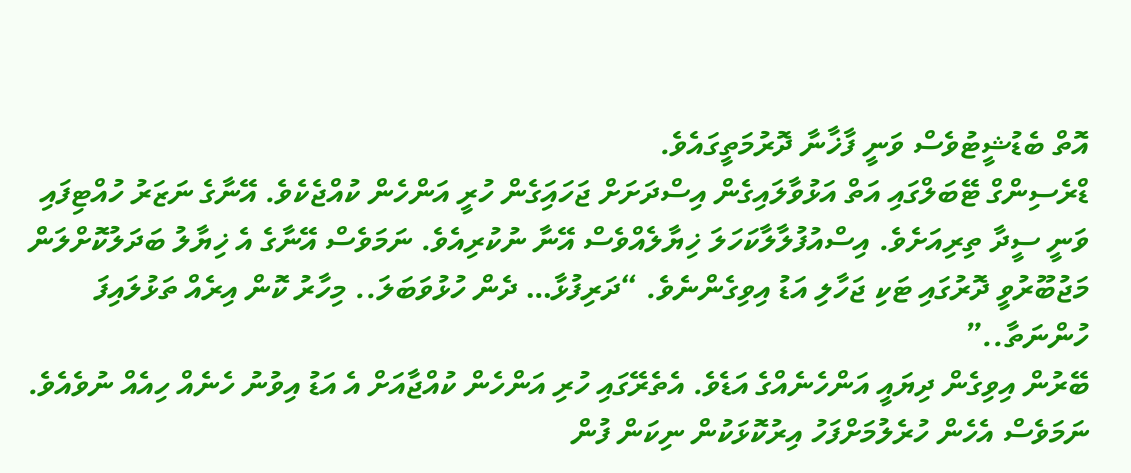އޮތް ބެޑުޝީޓުވެސް ވަނީ ފާޚާނާ ދޮރުމަތީގައެވެ.
ޑްރެސިންގް ޓޭބަލްގައި އަތް އަޅުވާލައިގެން އިސްދަށަށް ޖަހައަިގެން ހުރީ އަންހެން ކުއްޖެކެވެ. އޭނާގެ ނަޒަރު ހުއްޓިފައި ވަނީ ސީދާ ތިރިއަށެވެ. އިސްއުފުލާލާކަހަލަ ޚިޔާލެއްވެސް އޭނާ ނުކުރިއެވެ. ނަމަވެސް އޭނާގެ އެ ޚިޔާލު ބަދަލުކޮށްލަން މަޖުބޫރުވީ ދޮރުގައި ޓަކި ޖަހާލި އަޑު އިވިގެންނެވެ. “ދަރިފުޅާ… ދެން ހުޅުވަބަލަ.. މިހާރު ކޮން އިރެއް ތަޅުލައިފަ ހުންނަތާ..”
ބޭރުން އިވިގެން ދިޔައީ އަންހެނެއްގެ އަޑެވެ. އެތެރޭގައި ހުރި އަންހެން ކުއްޖާއަށް އެ އަޑު އިވުނު ހެނެއް ހިއެއް ނުވެއެވެ. ނަމަވެސް އެހެން ހުރެލުމަށްފަހު އިރުކޮޅަކުން ނިކަން ފުން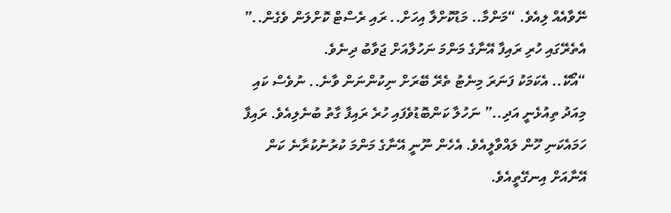ނޭވާއެއް ލިއެވެ. “މަންމާ.. މަޑުކޮށްލާ އިހަށް.. ރައި ރެސްޓް ކޮށްލަން ވެގެން..” އެތެރޭގައި ހުރި ރައިފާ އޭނާގެ މަންމަ ނަހުލާއަށް ޖަވާބު ދިނެވެ.
“އޯކޭ.. އެކަމަކު ފަނަރަ މިނެޓު ތެރޭ ބޭރަށް ނިކުންނަން ވާނެ.. ނުވެސް ކައި މިއަދު ތިއުޅެނީ އަދި..” ނަހުލާ ކަންބޮޑުވެފައި ހުރެ ރައިފާ ގާތު ބުނެލިއެވެ. ރައިފާ ހަމައެކަނި ހޫން ލައްވާލީއެވެ. އެހެން ނޫނީ އޭނާގެ މަންމަ ކުރުނުކުރާނެ ކަން އޭނާއަށް އިނގޭތީއެވެ.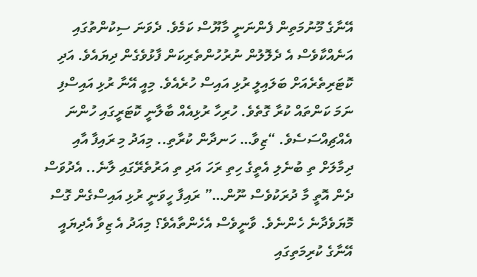އޭނާގެ މޫނުމަތިން ފެންނަނީ މާޔޫސް ކަމެވެ. ދެވަނަ ސިކުންތުގައި އަނެއްކާވެސް އެ ދެލޮލުން ނުރުހުންތެރިކަން ފާޅުވެގެން ދިޔައެވެ. އަދި ކޮޓަރިތެރެއަށް ބަލައިލީ ރުޅި އައިސް ހުރެއެވެ. މިއީ އޭނާ ރުޅި އައިސްފި ނަމަ ކަންތައް ކުރާ ގޮތެވެ. ހުރިހާ ރުޅިއެއް ބާލާނީ ކޮޓަރީގައި ހުންނަ އެއްޗިއްސަސެވެ. “ޒިވާ… ހަނދާން ކުރާތި.. މިއަދު މި ރައިފާ އާއި ދިމާލަށް ތި ބުނެލި އެތީގެ ހިތި ރަހަ އަދި ތި އަރުތެރޭގައި ލާނެ.. އެދުވަސް ދެން އޮތީ މާ ދުރަކުވެސް ނޫން…” ރައިފާ ހީވަނީ ރުޅި އައިސްގެން ގޮސް މޮޔަވެދާނެ ހެންނެވެ. ވާނީވެސް އެހެންތާއެވެ؟ މިއަދު އެ ޒިވާ އެދިޔައީ އޭނާގެ ކުރިމަތިގައި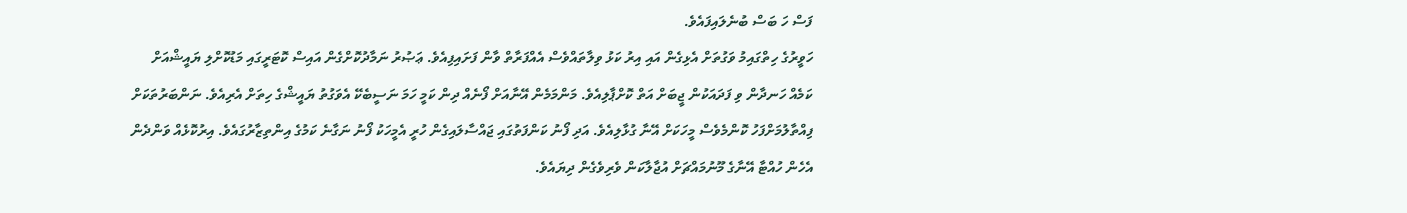ފަސް ހަ ބަސް ބުނެލައިފައެވެ.
ހަވީރުގެ ހިތްގައިމު ވަގުތަށް އެޅިގެން އައި އިރު ކަޅު ވިލާތައްވެސް އެއްފަރާތް ވާން ފަށައިފިއެވެ. ޢަޞުރު ނަމާދުކޮށްގެން އައިސް ކޮޓަރީގައި މަޑުކޮށްލި ޔައީޝްއަށް ކަމެއް ހަނދާން ވި ފަދައަކުން ޖީބަށް އަތް ކޮށްޕާލިއެވެ. މަންމަމެން އޭނާއަށް ފޯނެއް ދިން ކަމީ ހަމަ ނަސީބެކޭ އެވަގުތު ޔައީޝްގެ ހިތަށް އެރިއެވެ. ނަންބަރުތަކަށް ފިއްތާލުމަށްފަހު ކޮންމެވެސް މީހަކަށް އޭނާ ގުޅާލިއެވެ. އަދި ފޯނު ކަންފަތުގައި ޖައްސާލައިގެން ހުރީ އެމީހަކު ފޯނު ނަގާނެ ކަމުގެ އިންތިޒާރުގައެވެ. އިރުކޮޅެއް ވަންދެން އެހެން ހުއްޓާ އޭނާގެ މޫނުމައްޗަށް އުޖާލާކަން ވެރިވެގެން ދިޔައެވެ.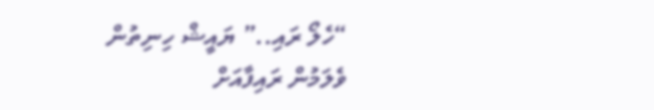“ހެލޯ ރައި..” ޔައީޝް ހިނިތުން ވެލަމުން ރައިފާއަށް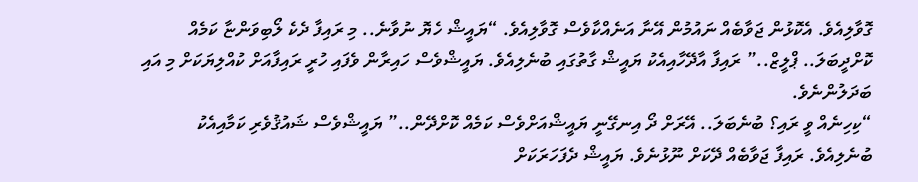ގޮވާލިއެވެ. އެކޮޅުން ޖަވާބެއް ނައުމުން އޭނާ އަނެއްކާވެސް ގޮވާލިއެވެ. “ޔައީޝް ހެޔޮ ނުވާނެ.. މި ރައިފާ ދެކެ ލޯބިވަންޏާ ކަމެއް ކޮށްދީބަލަ.. ޕްލީޒް..” ރައިފާ އާދޭހާއިއެކު ޔައީޝް ގާތުގައި ބުނެލިއެވެ. ޔައީޝްވެސް ހައިރާން ވެފައި ހުރީ ރައިފާއަށް ކުއްލިޔަކަށް މި އައި ބަދަލުންނެވެ.
“ކިހިނެއް ވީ ރައި؟ ބުނެބަލަ.. އޭރަށް ދޯ އިނގޭނީ ޔައީޝްއަށްވެސް ކަމެއް ކޮށްދޭން..” ޔައީޝްވެސް ޝައުޤުވެރި ކަމާއިއެކު ބުނެލިއެވެ. ރައިފާ ޖަވާބެއް ދޭކަށް ނޫޅުނެވެ. ޔައީޝް ދެފަހަރަކަށް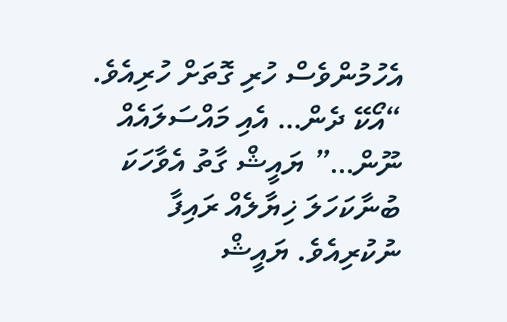އެހުމުންވެސް ހުރި ގޮތަށް ހުރިއެވެ. “އޯކޭ ދެން… އެއި މައްސަލައެއް ނޫން…” ޔައީޝް ގާތު އެވާހަކަ ބުނާކަހަލަ ޚިޔާލެއް ރައިފާ ނުކުރިއެވެ. ޔައީޝް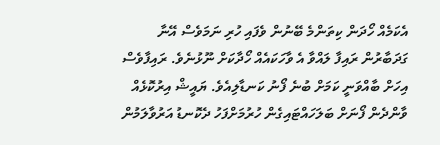އެކަމެއް ހޯދަން ކިތަންމެ ބޭނުން ވެފައި ހުރި ނަމަވެސް އޭނާ ގަދަބާރުން ރައިފާ ލައްވާ އެ ވާހަކައެއް ހޯދާކަށް ނޫޅުނެވެ. ރައިފާވެސް އިހަށް ބާއްވަނީ ކަމަށް ބުނެ ފޯނު ކަނޑާލިއެވެ. ޔައީޝް އިރުކޮޅެއް ވާންދެން ފޯނަށް ބަލަހައްޓައިގެން ހުރުމަށްފަހު ދެކޮނޑު އަރުވާލަމުން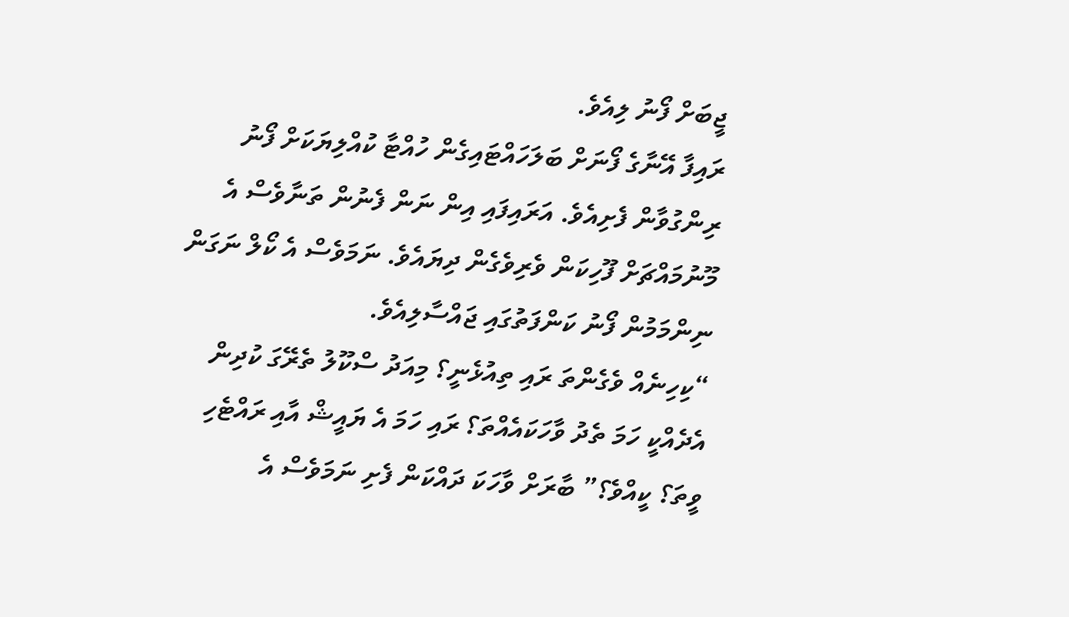ޖީބަށް ފޯނު ލިއެވެ.
ރައިފާ އޭނާގެ ފޯނަށް ބަލަހައްޓައިގެން ހުއްޓާ ކުއްލިޔަކަށް ފޯނު ރިންގުވާން ފެށިއެވެ. އަރައިފައި އިން ނަން ފެނުން ތަނާވެސް އެ މޫނުމައްޗަށް ފޫހިކަން ވެރިވެގެން ދިޔައެވެ. ނަމަވެސް އެ ކޯލް ނަގަން ނިންމަމުން ފޯނު ކަންފަތުގައި ޖައްސާލިއެވެ.
“ކިހިނެއް ވެގެންތަ ރައި ތިއުޅެނީ؟ މިއަދު ސްކޫލު ތެރޭގަ ކުދިން އެދެއްކީ ހަމަ ތެދު ވާހަކައެއްތަ؟ ރައި ހަމަ އެ ޔައީޝް އާއި ރައްޓެހި ވީތަ؟ ކީއްވެ؟” ބާރަށް ވާހަކަ ދައްކަން ފެށި ނަމަވެސް އެ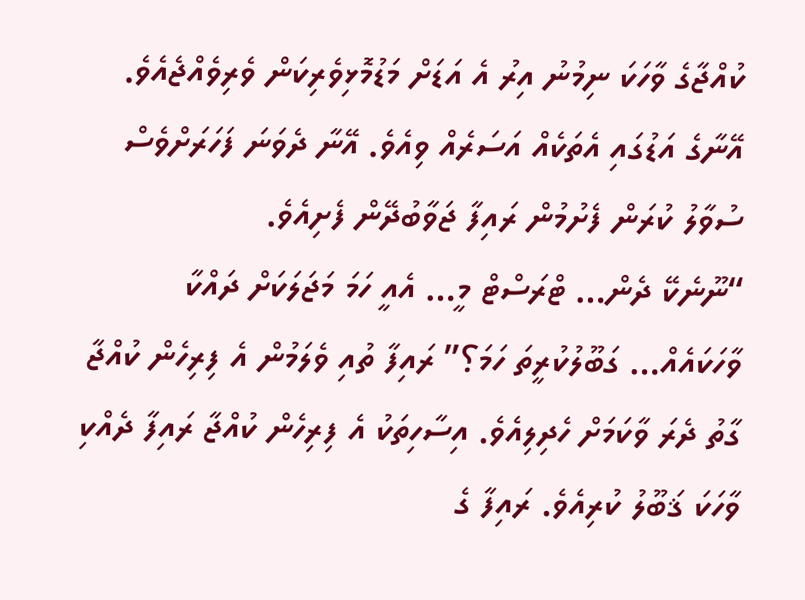ކުއްޖާގެ ވާހަކަ ނިމުނު އިރު އެ އަޑަށް މަޑުމޮޅިވެރިކަން ވެރިވެއްޖެއެވެ. އޭނާގެ އަޑުގައި އެތަކެއް އަސަރެއް ވިއެވެ. އޭނާ ދެވަނަ ފަހަރަށްވެސް ސުވާލު ކުރަން ފެށުމުން ރައިފާ ޖަވާބުދޭން ފެށިއެވެ.
“ނޫނެކޭ ދެން… ޓްރަސްޓް މީ… އެއީ ހަމަ މަޖަލަކަށް ދައްކާ ވާހަކައެއް… ގަބޫލުކުރީތަ ހަމަ؟” ރައިފާ ތުއި ވެލަމުން އެ ފިރިހެން ކުއްޖާ ގާތު ދެރަ ވާކަމަށް ހެދިލިއެވެ. އިސާހިތަކު އެ ފިރިހެން ކުއްޖާ ރައިފާ ދެއްކި ވާހަކަ ޤަބޫލު ކުރިއެވެ. ރައިފާ ގެ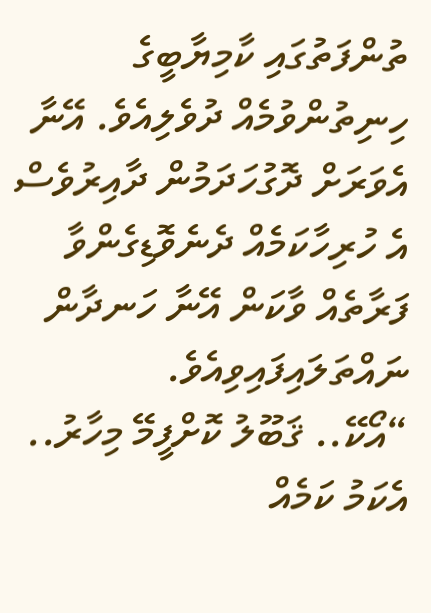ތުންފަތުގައި ކާމިޔާބީގެ ހިނިތުންވުމެއް ދުވެލިއެވެ. އޭނާ އެވަރަށް ދޮގުހަދަމުން ދާއިރުވެސް އެ ހުރިހާކަމެއް ދެނެވޮޑިގެންވާ ފަރާތެއް ވާކަން އޭނާ ހަނދާން ނައްތަލައިފައިވިއެވެ.
“އޯކޭ.. ޤަބޫލު ކޮށްފީމޭ މިހާރު.. އެކަމު ކަމެއް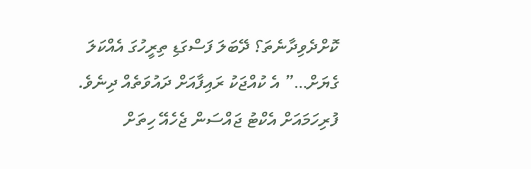ކޮށްދެވިދާނެތަ؟ ދޭބަލަ ފަސްގަޑި ތިރީހުގަ އެއްކަލަ ގެޔަށް…” އެ ކުއްޖަކު ރައިފާއަށް ދައުވަތެއް ދިނެވެ. ފުރިހަމައަށް އެކްޓު ޖައްސަން ޖެހެއޭ ހިތަށް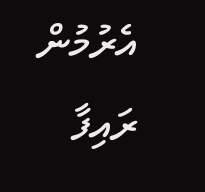އެރުމުން ރައިފާ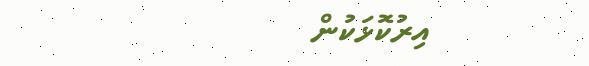އިރުކޮޅަކުން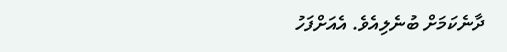ދާނެކަމަށް ބުނެލިއެވެ. އެއަށްފަހު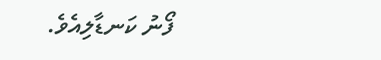ފޯނު ކަނޑާލިއެވެ.